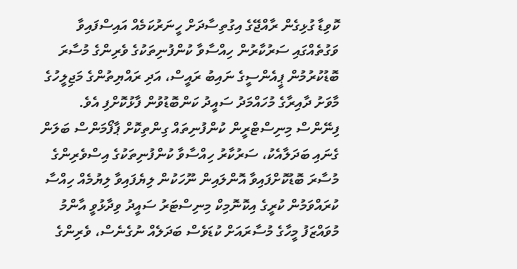ކޮވިޑާ ގުޅިގެން ރާއްޖޭގެ އިގުތިސާދަށް ހީނަރުކަމެއް އައިސްފައިވާ ވަގުތެއްގައި ސަރުކާރުން ހިއްސާވާ ކުންފުނިތަކުގެ ވެރިންގެ މުސާރަ ބޮޑުކުރުމުން ޕީއެންސީގެ ނައިބު ރައީސް، އަދި ރައްޔިތުންގެ މަޖިލީހުގެ މާވަށު ދާއިރާގެ މުހައްމަދު ސައީދު ކަންބޮޑުވުން ފާޅުކޮށްފި އެވެ.
ފިނޭންސް މިނިސްޓްރީން ކުންފުނިތައް ގިންތިކޮށް ޕާފޯމަންސް ބަލަން ގެނައި ބަދަލާއެކު، ސަރުކާރު ހިއްސާވާ ކުންފުނިތަކުގެ އިސްވެރިންގެ މުސާރަ ބޮޑުކޮށްފައިވާ އޮންލައިން ނޫހަކުން ލިޔެފައިވާ ލިޔުމެއް ހިއްސާ ކުރައްވަމުން ކުރީގެ އިކޮނޮމިކް މިނިސްޓަރު ސައީދު ވިދާޅުވީ އާންމު މުވައްޒަފު މީހާގެ މުސާރައަށް ކުޑަވެސް ބަދަލެއް ނުގެނެސް، ވެރިންގެ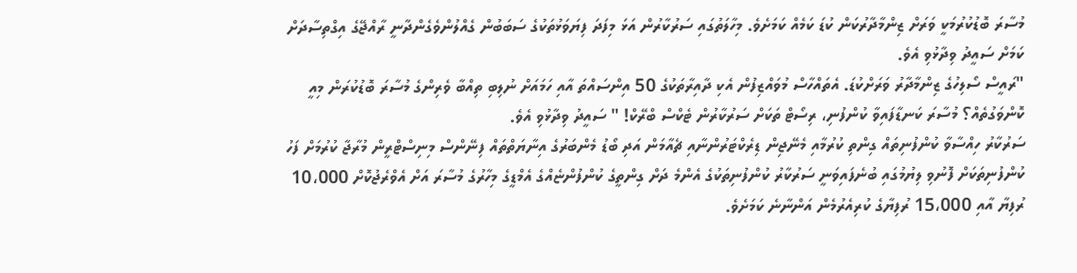މުސާރަ ބޮޑުކުރުމަކީ ވަރަށް ޒިންމާދާރުކަން ކުޑަ ކަމެއް ކަމަށެވެ. މިހާލަތުގައި ސަރުކާރުން އަޅަ މިފަދަ ފިޔަވަޅުތަކުގެ ސަބަބުން ގެއްލުންވެގެންދާނީ ރާއްޖޭގެ އިގްތިސާދަށް ކަމަށް ސައީދު ވިދާޅުވި އެވެ.
"ރައީސް ސޯލިހުގެ ޒިންމާދާރު ވަރަށްކުޑަ. އެތައްހާސް މުވައްޒިފުން އެކި ދާއިރާތަކުގެ 50 އިންސައްތަ އާއި ހަމައަށް ނުލިބި ތިއްބާ ވެރިންގެ މުސާރަ ބޮޑުކުރަން މިއީ ކޮންވަގުތެއް؟ މުސާރަ ކަނޑާފައިވާ ކުންފުނި، ރިސޯޓް ތަކަށް ސަރުކާރުން ޓެކްސް ބްރޭކް! " ސައީދު ވިދާޅުވި އެވެ.
ސަރުކާރު ހިއްސާވާ ކުންފުނިތައް ގިންތި ކުރުމާއި މެނޭޖިން ޑިރެކްޓަރުންނާއި ޗެއާމަން އަދި ބޯޑު މެންބަރުގެ އިނާޔަތްތައް ފިނޭންސް މިނިސްޓްރީން މުރާޖާ ކުރުމަށް ފަހު ކުންފުނިތަކަށް ފޮނުވި ލިޔުމުގައި ބުނެފައިވަނީ ސަރުކާރު ކުންފުނިތަކުގެ އެންމެ ދަށް ގިންތީގެ ކުންފުންޏެއްގެ އެމްޑީގެ މިހާރުގެ މުސާރަ އަށް އެވްރެޖުކޮށް 10،000 ރުފިޔާ އާއި 15،000 ރުފިޔާގެ ކުރިއެރުމެން އަންނާނެ ކަމަށެވެ.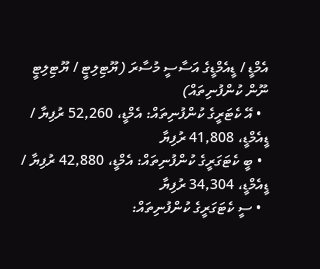އެމްޑީ / ޑީއެމްޑީގެ އަސާސީ މުސާރަ (ޔޫޓިލިޓީ / ޔޫޓިލިޓީ ނޫން ކުންފުނިތައް)
  • އޭ ކެޓަރީގެ ކުންފުނިތައް: އެމްޑީ، 52,260 ރުފިޔާ / ޑީއެމްޑީ، 41,808 ރުފިޔާ
  • ބީ ކެޓަގަރީގެ ކުންފުނިތައް: އެމްޑީ، 42,880 ރުފިޔާ / ޑީއެމްޑީ، 34,304 ރުފިޔާ
  • ސީ ކެޓަގަރީގެ ކުންފުނިތައް: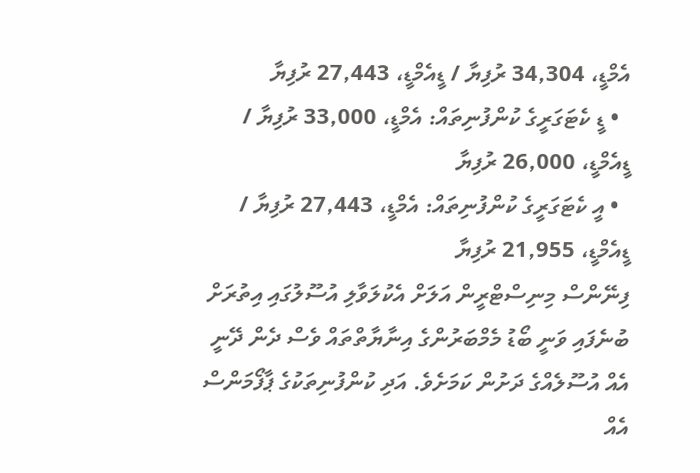އެމްޑީ، 34,304 ރުފިޔާ / ޑީއެމްޑީ، 27,443 ރުފިޔާ
  • ޑީ ކެޓަގަރީގެ ކުންފުނިތައް: އެމްޑީ، 33,000 ރުފިޔާ / ޑީއެމްޑީ، 26,000 ރުފިޔާ
  • އީ ކެޓަގަރީގެ ކުންފުނިތައް: އެމްޑީ، 27,443 ރުފިޔާ / ޑީއެމްޑީ، 21,955 ރުފިޔާ
ފިނޭންސް މިނިސްޓްރީން އަލަށް އެކުލަވާލި އުސޫލުގައި އިތުރަށް ބުނެފައި ވަނީ ބޯޑު މެމްބަރުންގެ އިނާޔާތްތައް ވެސް ދެން ދޭނީ އެއް އުސޫލެއްގެ ދަށުން ކަމަށެވެ. އަދި ކުންފުނިތަކުގެ ޕާފޯމަންސް އެއް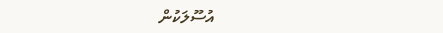އުސޫލަކުން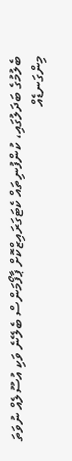ބެލުމުގެ ބަދަލުގައި، ކުންފުނިތައް ކެޓަގަރައިޒްކޮށް ޕާފޯމަންސް ބެލޭނެ ވަކި އުސޫލެއް ނުވަތަ މިންގަނޑެއް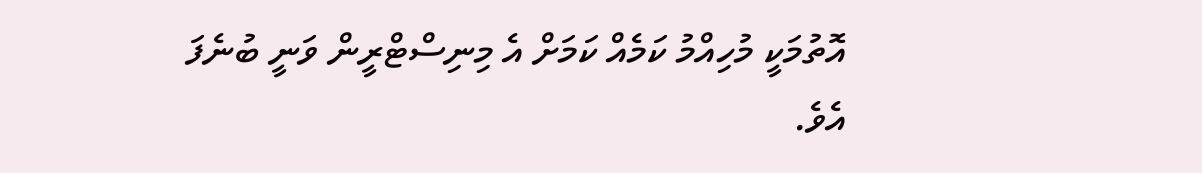އޮތުމަކީ މުހިއްމު ކަމެއް ކަމަށް އެ މިނިސްޓްރީން ވަނީ ބުނެފަ އެވެ.